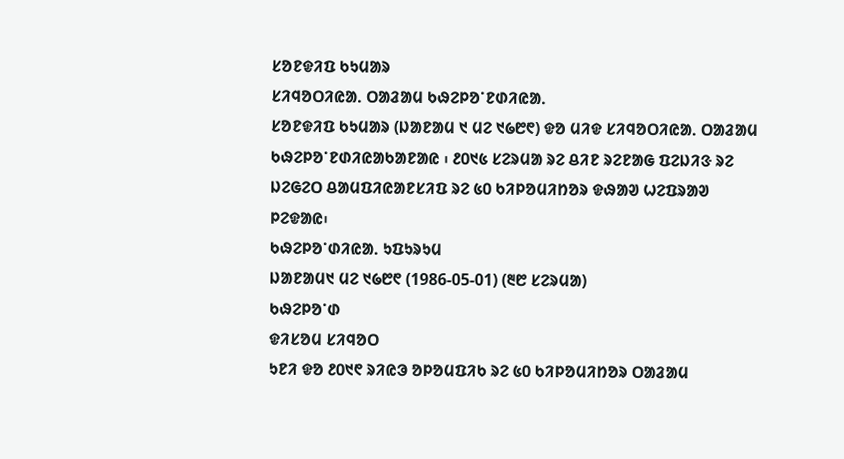ᱥᱚᱱᱫᱤᱯ ᱠᱩᱢᱟᱨ
ᱥᱤᱧᱚᱛᱤᱭᱟᱹ ᱛᱟᱲᱟᱢ ᱠᱷᱮᱞᱚᱸᱱᱰᱤᱭᱟᱹ
ᱥᱚᱱᱫᱤᱯ ᱠᱩᱢᱟᱨ (ᱡᱟᱱᱟᱢ ᱑ ᱢᱮ ᱑᱙᱘᱖) ᱫᱚ ᱢᱤᱫ ᱥᱤᱧᱚᱛᱤᱭᱟᱹ ᱛᱟᱲᱟᱢ ᱠᱷᱮᱞᱚᱸᱱᱰᱤᱭᱟᱠᱟᱱᱟᱭ ᱾ ᱒᱐᱑᱕ ᱥᱮᱨᱢᱟ ᱨᱮ ᱪᱤᱱ ᱨᱮᱱᱟᱜ ᱯᱮᱡᱤᱝ ᱨᱮ ᱡᱮᱜᱮᱛ ᱪᱟᱢᱯᱤᱭᱟᱱᱥᱤᱯ ᱨᱮ ᱕᱐ ᱠᱤᱞᱚᱢᱤᱴᱚᱨ ᱫᱷᱟᱣ ᱦᱮᱯᱨᱟᱣ ᱞᱮᱫᱟᱭ᱾
ᱠᱷᱮᱞᱚᱸᱰᱤᱭᱟᱹ ᱩᱯᱩᱨᱩᱢ
ᱡᱟᱱᱟᱢ᱑ ᱢᱮ ᱑᱙᱘᱖ (1986-05-01) (᱓᱘ ᱥᱮᱨᱢᱟ)
ᱠᱷᱮᱞᱚᱸᱰ
ᱫᱤᱥᱚᱢ ᱥᱤᱧᱚᱛ
ᱩᱱᱤ ᱫᱚ ᱒᱐᱑᱖ ᱨᱤᱭᱳ ᱚᱞᱚᱢᱯᱤᱠ ᱨᱮ ᱕᱐ ᱠᱤᱞᱚᱢᱤᱴᱚᱨ ᱛᱟᱲᱟᱢ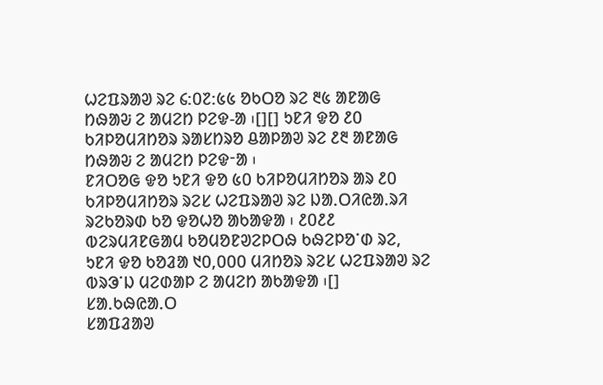ᱦᱮᱯᱨᱟᱣ ᱨᱮ ᱔:᱐᱗:᱕᱕ ᱚᱠᱛᱚ ᱨᱮ ᱓᱕ ᱟᱱᱟᱜ ᱴᱷᱟᱶ ᱮ ᱟᱢᱮᱴ ᱞᱮᱫ-ᱟ ᱾[][] ᱩᱱᱤ ᱫᱚ ᱒᱐ ᱠᱤᱞᱚᱢᱤᱴᱚᱨ ᱨᱟᱥᱴᱨᱚ ᱪᱟᱞᱟᱣ ᱨᱮ ᱒᱓ ᱟᱱᱟᱜ ᱴᱷᱟᱶ ᱮ ᱟᱢᱮᱴ ᱞᱮᱫᱼᱟ ᱾
ᱱᱤᱛᱚᱜ ᱫᱚ ᱩᱱᱤ ᱫᱚ ᱕᱐ ᱠᱤᱞᱚᱢᱤᱴᱚᱨ ᱟᱨ ᱒᱐ ᱠᱤᱞᱚᱢᱤᱴᱚᱨ ᱨᱮᱥ ᱦᱮᱯᱨᱟᱣ ᱨᱮ ᱡᱟᱹᱛᱤᱭᱟᱹᱨᱤ ᱨᱮᱠᱚᱨᱰ ᱠᱚ ᱫᱚᱦᱚ ᱟᱠᱟᱫᱟ ᱾ ᱒᱐᱒᱒ ᱵᱮᱨᱢᱤᱱᱜᱟᱢ ᱠᱚᱢᱚᱱᱣᱮᱞᱛᱷ ᱠᱷᱮᱞᱚᱸᱰ ᱨᱮ, ᱩᱱᱤ ᱫᱚ ᱠᱚᱲᱟ ᱑᱐,᱐᱐᱐ ᱢᱤᱴᱚᱨ ᱨᱮᱥ ᱦᱮᱯᱨᱟᱣ ᱨᱮ ᱵᱨᱳᱸᱡ ᱢᱮᱰᱟᱞ ᱮ ᱟᱢᱮᱴ ᱟᱠᱟᱫᱟ ᱾[]
ᱥᱟᱹᱠᱷᱭᱟᱹᱛ
ᱥᱟᱯᱲᱟᱣ